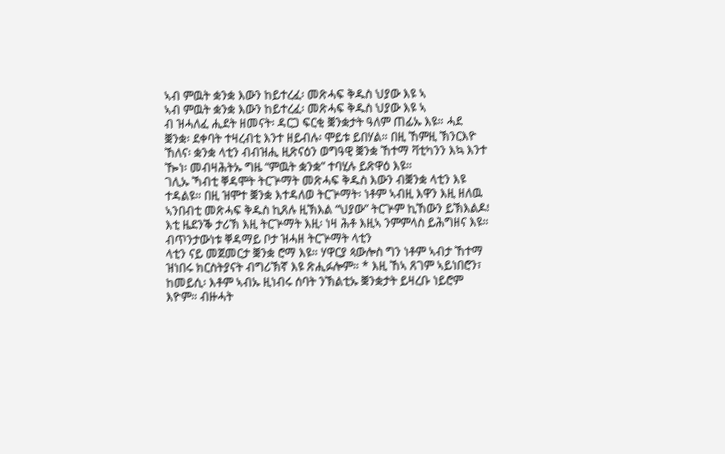ኣብ ምዉት ቋንቋ እውን ከይተረፈ፡ መጽሓፍ ቅዱስ ህያው እዩ ኣ
ኣብ ምዉት ቋንቋ እውን ከይተረፈ፡ መጽሓፍ ቅዱስ ህያው እዩ ኣ
ብ ዝሓለፈ ሒደት ዘመናት፡ ዳርጋ ፍርቂ ቛንቋታት ዓለም ጠፊኡ እዩ። ሓደ ቛንቋ፡ ደቀባት ተዛረብቲ እንተ ዘይብሉ፡ ሞይቱ ይበሃል። በዚ ኸምዚ ኽንርእዮ ኸለና፡ ቋንቋ ላቲን ብብዝሒ ዚጽናዕን ወግዓዊ ቛንቋ ኸተማ ቫቲካንን እኳ እንተ ዀነ፡ መብዛሕትኡ ግዜ “ምዉት ቋንቋ” ተባሂሉ ይጽዋዕ እዩ።
ገሊኡ ኻብቲ ቐዳሞት ትርጕማት መጽሓፍ ቅዱስ እውን ብቛንቋ ላቲን እዩ ተዳልዩ። በዚ ዝሞተ ቛንቋ እተዳለወ ትርጕማት፡ ነቶም ኣብዚ እዋን እዚ ዘለዉ ኣንበብቲ መጽሓፍ ቅዱስ ኪጸሉ ዚኽእል “ህያው” ትርጕም ኪኸውን ይኽእልዶ፧ እቲ ዜደንቕ ታሪኽ እዚ ትርጕማት እዚ፡ ነዛ ሕቶ እዚኣ ንምምላስ ይሕግዘና እዩ።
ብጥንታውነቱ ቐዳማይ ቦታ ዝሓዘ ትርጕማት ላቲን
ላቲን ናይ መጀመርታ ቛንቋ ሮማ እዩ። ሃዋርያ ጳውሎስ ግን ነቶም ኣብታ ኸተማ ዝነበሩ ክርስትያናት ብግሪኽኛ እዩ ጽሒፉሎም። * እዚ ኸኣ ጸገም ኣይነበሮን፣ ከመይሲ፡ እቶም ኣብኡ ዚነብሩ ሰባት ንኽልቲኡ ቛንቋታት ይዛረቡ ነይሮም እዮም። ብዙሓት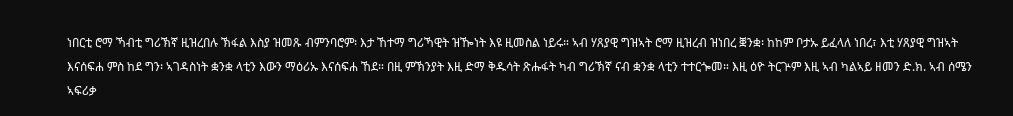ነበርቲ ሮማ ኻብቲ ግሪኽኛ ዚዝረበሉ ኽፋል እስያ ዝመጹ ብምንባሮም፡ እታ ኸተማ ግሪኻዊት ዝዀነት እዩ ዚመስል ነይሩ። ኣብ ሃጸያዊ ግዝኣት ሮማ ዚዝረብ ዝነበረ ቛንቋ፡ ከከም ቦታኡ ይፈላለ ነበረ፣ እቲ ሃጸያዊ ግዝኣት እናሰፍሐ ምስ ከደ ግን፡ ኣገዳስነት ቋንቋ ላቲን እውን ማዕሪኡ እናሰፍሐ ኸደ። በዚ ምኽንያት እዚ ድማ ቅዱሳት ጽሑፋት ካብ ግሪኽኛ ናብ ቋንቋ ላቲን ተተርጐመ። እዚ ዕዮ ትርጕም እዚ ኣብ ካልኣይ ዘመን ድ.ክ. ኣብ ሰሜን ኣፍሪቃ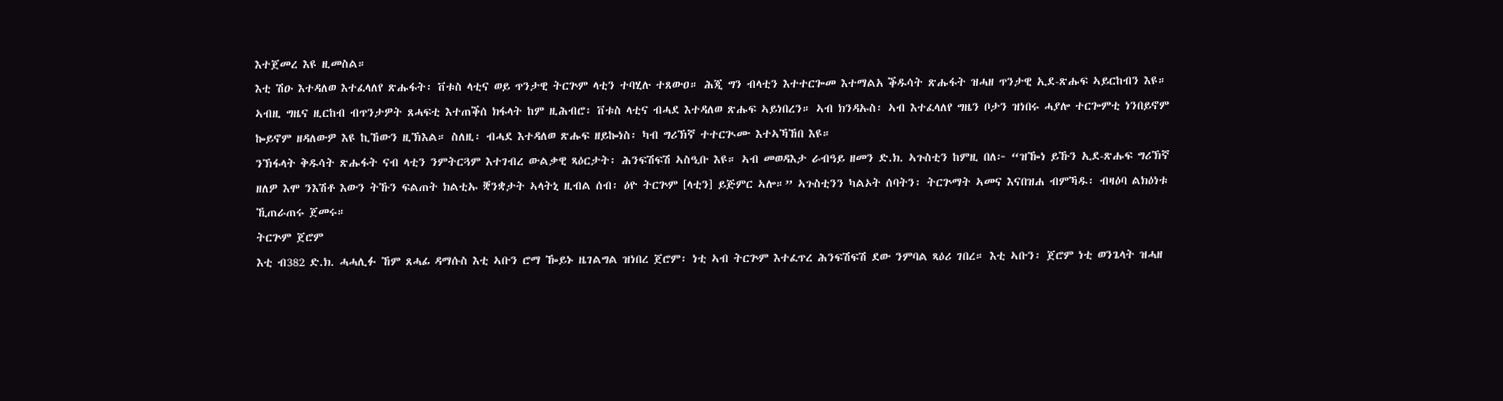እተጀመረ እዩ ዚመስል።
እቲ ሽዑ እተዳለወ እተፈላለየ ጽሑፋት፡ ቨቱስ ላቲና ወይ ጥንታዊ ትርጕም ላቲን ተባሂሉ ተጸውዐ። ሕጂ ግን ብላቲን እተተርጐመ እተማልአ ቕዱሳት ጽሑፋት ዝሓዘ ጥንታዊ ኢደ-ጽሑፍ ኣይርከብን እዩ። ኣብዚ ግዜና ዚርከብ ብጥንታዎት ጸሓፍቲ እተጠቕሰ ክፋላት ከም ዚሕብሮ፡ ቨቱስ ላቲና ብሓደ እተዳለወ ጽሑፍ ኣይነበረን። ኣብ ክንዳኡስ፡ ኣብ እተፈላለየ ግዜን ቦታን ዝነበሩ ሓያሎ ተርጐምቲ ነንበይኖም ኰይኖም ዘዳለውዎ እዩ ኪኸውን ዚኽእል። ስለዚ፡ ብሓደ እተዳለወ ጽሑፍ ዘይኰነስ፡ ካብ ግሪኽኛ ተተርጒሙ እተኣኻኸበ እዩ።
ንኽፋላት ቅዱሳት ጽሑፋት ናብ ላቲን ንምትርጓም እተገብረ ውልቃዊ ጻዕርታት፡ ሕንፍሽፍሽ ኣስዒቡ እዩ። ኣብ መወዳእታ ራብዓይ ዘመን ድ.ክ. ኣጉስቲን ከምዚ በለ፦ “ዝዀነ ይኹን ኢደ-ጽሑፍ ግሪኽኛ ዘለዎ እሞ ንእሽቶ እውን ትኹን ፍልጠት ክልቲኡ ቛንቋታት ኣላትኒ ዚብል ሰብ፡ ዕዮ ትርጕም [ላቲን] ይጅምር ኣሎ።” ኣጉስቲንን ካልኦት ሰባትን፡ ትርጕማት ኣመና እናበዝሐ ብምኻዱ፡ ብዛዕባ ልክዕነቱ ኺጠራጠሩ ጀመሩ።
ትርጕም ጀሮም
እቲ ብ382 ድ.ክ. ሓሓሊፉ ኸም ጸሓፊ ዳማሱስ እቲ ኣቡን ሮማ ዀይኑ ዜገልግል ዝነበረ ጀሮም፡ ነቲ ኣብ ትርጕም እተፈጥረ ሕንፍሽፍሽ ደው ንምባል ጻዕሪ ገበረ። እቲ ኣቡን፡ ጀሮም ነቲ ወንጌላት ዝሓዘ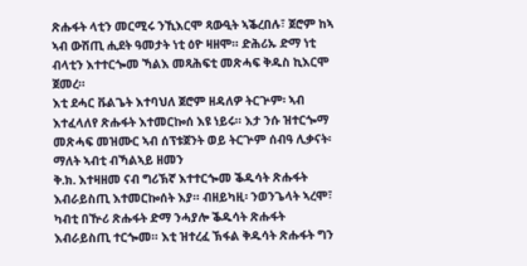ጽሑፋት ላቲን መርሚሩ ንኺእርሞ ጻውዒት ኣቕረበሉ፣ ጀሮም ከኣ ኣብ ውሽጢ ሒደት ዓመታት ነቲ ዕዮ ዛዘሞ። ድሕሪኡ ድማ ነቲ ብላቲን እተተርጐመ ኻልእ መጻሕፍቲ መጽሓፍ ቅዱስ ኪእርሞ ጀመረ።
እቲ ደሓር ቩልጌት እተባህለ ጀሮም ዘዳለዎ ትርጕም፡ ኣብ እተፈላለየ ጽሑፋት እተመርኰሰ እዩ ነይሩ። እታ ንሱ ዝተርጐማ መጽሓፍ መዝሙር ኣብ ሰፕቱጀንት ወይ ትርጕም ሰብዓ ሊቃናት፡ ማለት ኣብቲ ብኻልኣይ ዘመን
ቅ.ክ. እተዛዘመ ናብ ግሪኽኛ እተተርጐመ ቕዱሳት ጽሑፋት እብራይስጢ እተመርኰሰት እያ። ብዘይካዚ፡ ንወንጌላት ኣረሞ፣ ካብቲ በዅሪ ጽሑፋት ድማ ንሓያሎ ቕዱሳት ጽሑፋት እብራይስጢ ተርጐመ። እቲ ዝተረፈ ኽፋል ቅዱሳት ጽሑፋት ግን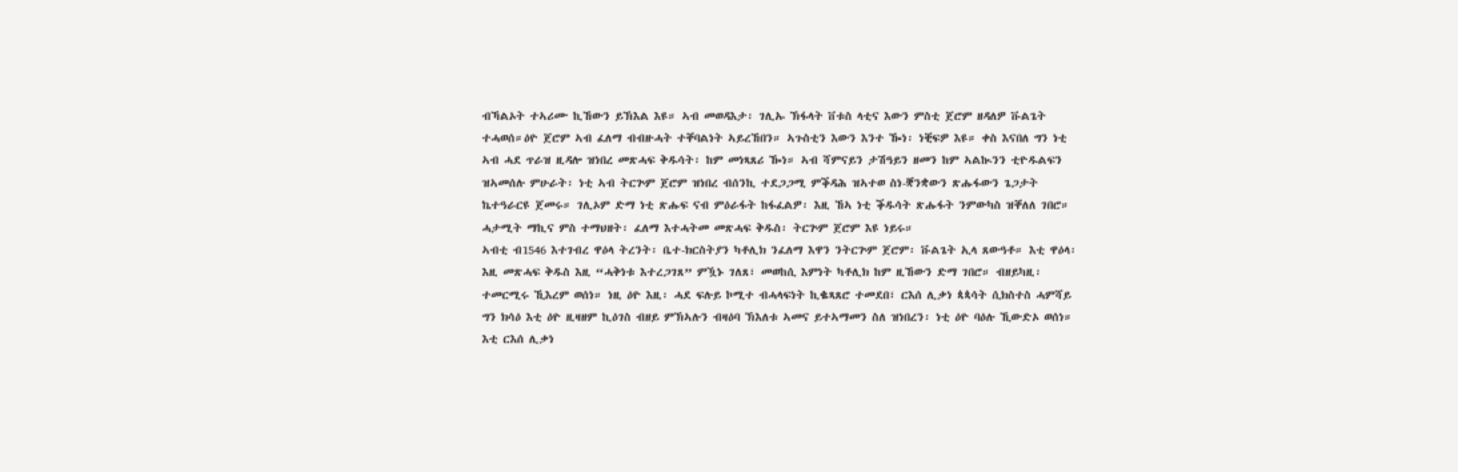ብኻልኦት ተኣሪሙ ኪኸውን ይኽእል እዩ። ኣብ መወዳእታ፡ ገሊኡ ኽፋላት ቨቱስ ላቲና እውን ምስቲ ጀሮም ዘዳለዎ ቩልጌት ተሓወሰ።ዕዮ ጀሮም ኣብ ፈለማ ብብዙሓት ተቐባልነት ኣይረኸበን። ኣጉስቲን እውን እንተ ዀነ፡ ነቒፍዎ እዩ። ቀስ እናበለ ግን ነቲ ኣብ ሓደ ጥራዝ ዚዳሎ ዝነበረ መጽሓፍ ቅዱሳት፡ ከም መነጻጸሪ ዀነ። ኣብ ሻምናይን ታሽዓይን ዘመን ከም ኣልኲንን ቲዮዱልፍን ዝኣመሰሉ ምሁራት፡ ነቲ ኣብ ትርጕም ጀሮም ዝነበረ ብሰንኪ ተደጋጋሚ ምቕዳሕ ዝኣተወ ስነ-ቛንቋውን ጽሑፋውን ጌጋታት ኬተዓራርዩ ጀመሩ። ገሊኦም ድማ ነቲ ጽሑፍ ናብ ምዕራፋት ከፋፈልዎ፡ እዚ ኸኣ ነቲ ቕዱሳት ጽሑፋት ንምውካስ ዝቐለለ ገበሮ። ሓታሚት ማኪና ምስ ተማህዘት፡ ፈለማ እተሓትመ መጽሓፍ ቅዱስ፡ ትርጕም ጀሮም እዩ ነይሩ።
ኣብቲ ብ1546 እተገብረ ዋዕላ ትረንት፡ ቤተ-ክርስትያን ካቶሊክ ንፈለማ እዋን ንትርጕም ጀሮም፡ ቩልጌት ኢላ ጸውዓቶ። እቲ ዋዕላ፡ እዚ መጽሓፍ ቅዱስ እዚ “ሓቅነቱ እተረጋገጸ” ምዃኑ ገለጸ፣ መወከሲ እምነት ካቶሊክ ከም ዚኸውን ድማ ገበሮ። ብዘይካዚ፡ ተመርሚሩ ኺእረም ወሰነ። ነዚ ዕዮ እዚ፡ ሓደ ፍሉይ ኮሚተ ብሓላፍነት ኪቈጻጸሮ ተመደበ፣ ርእሰ ሊቃነ ጳጳሳት ሲክስተስ ሓምሻይ ግን ክሳዕ እቲ ዕዮ ዚዛዘም ኪዕገስ ብዘይ ምኽኣሉን ብዛዕባ ኽእለቱ ኣመና ይተኣማመን ስለ ዝነበረን፡ ነቲ ዕዮ ባዕሉ ኺውድኦ ወሰነ።
እቲ ርእሰ ሊቃነ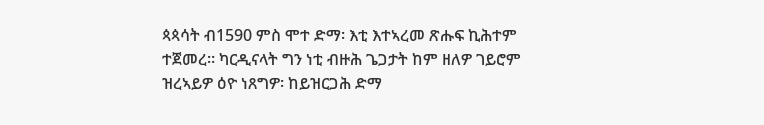ጳጳሳት ብ1590 ምስ ሞተ ድማ፡ እቲ እተኣረመ ጽሑፍ ኪሕተም ተጀመረ። ካርዲናላት ግን ነቲ ብዙሕ ጌጋታት ከም ዘለዎ ገይሮም ዝረኣይዎ ዕዮ ነጸግዎ፡ ከይዝርጋሕ ድማ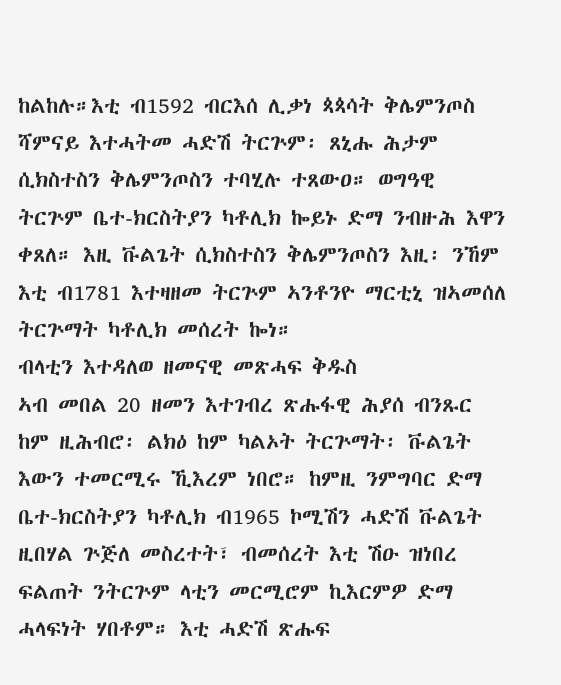ከልከሉ።እቲ ብ1592 ብርእሰ ሊቃነ ጳጳሳት ቅሌምንጦስ ሻምናይ እተሓትመ ሓድሽ ትርጕም፡ ጸኒሑ ሕታም ሲክስተስን ቅሌምንጦስን ተባሂሉ ተጸውዐ። ወግዓዊ ትርጕም ቤተ-ክርስትያን ካቶሊክ ኰይኑ ድማ ንብዙሕ እዋን ቀጸለ። እዚ ቩልጌት ሲክስተስን ቅሌምንጦስን እዚ፡ ንኸም እቲ ብ1781 እተዛዘመ ትርጕም ኣንቶንዮ ማርቲኒ ዝኣመሰለ ትርጕማት ካቶሊክ መሰረት ኰነ።
ብላቲን እተዳለወ ዘመናዊ መጽሓፍ ቅዱስ
ኣብ መበል 20 ዘመን እተገብረ ጽሑፋዊ ሕያሰ ብንጹር ከም ዚሕብሮ፡ ልክዕ ከም ካልኦት ትርጕማት፡ ቩልጌት እውን ተመርሚሩ ኺእረም ነበሮ። ከምዚ ንምግባር ድማ ቤተ-ክርስትያን ካቶሊክ ብ1965 ኮሚሽን ሓድሽ ቩልጌት ዚበሃል ጕጅለ መስረተት፣ ብመሰረት እቲ ሽዑ ዝነበረ ፍልጠት ንትርጕም ላቲን መርሚሮም ኪእርምዎ ድማ ሓላፍነት ሃበቶም። እቲ ሓድሽ ጽሑፍ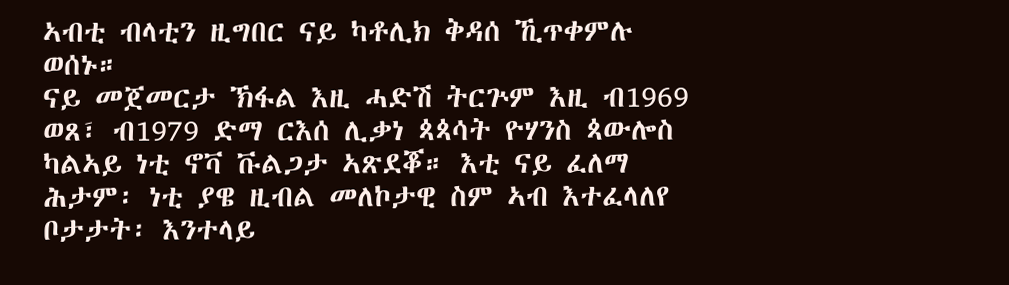ኣብቲ ብላቲን ዚግበር ናይ ካቶሊክ ቅዳሰ ኺጥቀምሉ ወሰኑ።
ናይ መጀመርታ ኽፋል እዚ ሓድሽ ትርጕም እዚ ብ1969 ወጸ፣ ብ1979 ድማ ርእሰ ሊቃነ ጳጳሳት ዮሃንስ ጳውሎስ ካልኣይ ነቲ ኖቫ ቩልጋታ ኣጽደቖ። እቲ ናይ ፈለማ ሕታም፡ ነቲ ያዌ ዚብል መለኮታዊ ስም ኣብ እተፈላለየ ቦታታት፡ እንተላይ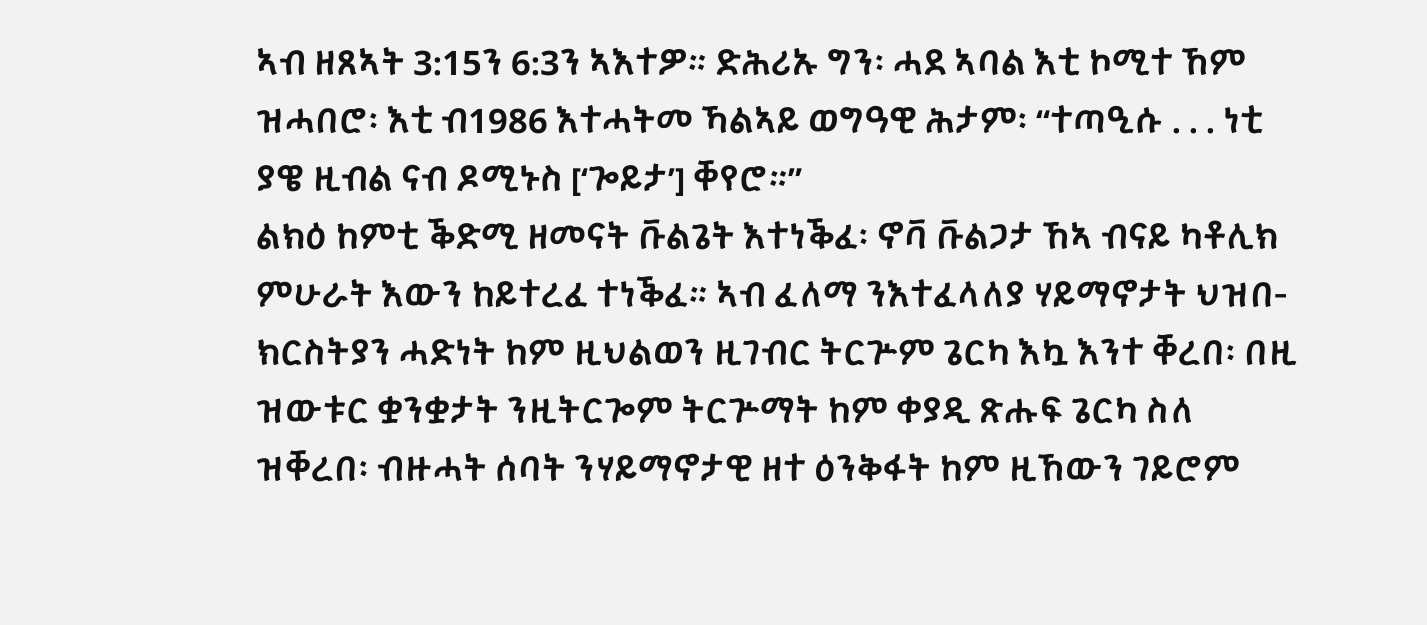ኣብ ዘጸኣት 3:15ን 6:3ን ኣእተዎ። ድሕሪኡ ግን፡ ሓደ ኣባል እቲ ኮሚተ ኸም ዝሓበሮ፡ እቲ ብ1986 እተሓትመ ኻልኣይ ወግዓዊ ሕታም፡ “ተጣዒሱ . . . ነቲ ያዌ ዚብል ናብ ዶሚኑስ [‘ጐይታ’] ቐየሮ።”
ልክዕ ከምቲ ቕድሚ ዘመናት ቩልጌት እተነቕፈ፡ ኖቫ ቩልጋታ ኸኣ ብናይ ካቶሊክ ምሁራት እውን ከይተረፈ ተነቕፈ። ኣብ ፈለማ ንእተፈላለያ ሃይማኖታት ህዝበ-ክርስትያን ሓድነት ከም ዚህልወን ዚገብር ትርጕም ጌርካ እኳ እንተ ቐረበ፡ በዚ ዝውቱር ቋንቋታት ንዚትርጐም ትርጕማት ከም ቀያዲ ጽሑፍ ጌርካ ስለ ዝቐረበ፡ ብዙሓት ሰባት ንሃይማኖታዊ ዘተ ዕንቅፋት ከም ዚኸውን ገይሮም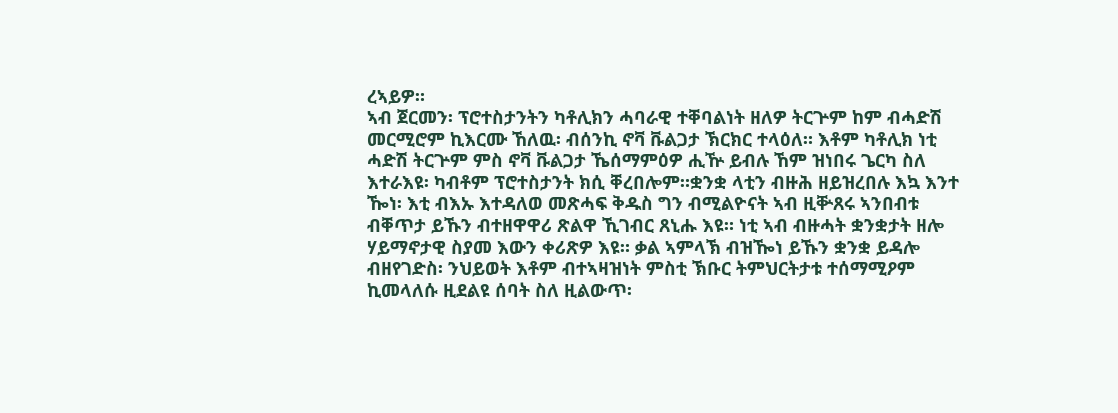ረኣይዎ።
ኣብ ጀርመን፡ ፕሮተስታንትን ካቶሊክን ሓባራዊ ተቐባልነት ዘለዎ ትርጕም ከም ብሓድሽ መርሚሮም ኪእርሙ ኸለዉ፡ ብሰንኪ ኖቫ ቩልጋታ ኽርክር ተላዕለ። እቶም ካቶሊክ ነቲ ሓድሽ ትርጕም ምስ ኖቫ ቩልጋታ ኼሰማምዕዎ ሒዅ ይብሉ ኸም ዝነበሩ ጌርካ ስለ እተራእዩ፡ ካብቶም ፕሮተስታንት ክሲ ቐረበሎም።ቋንቋ ላቲን ብዙሕ ዘይዝረበሉ እኳ እንተ ዀነ፡ እቲ ብእኡ እተዳለወ መጽሓፍ ቅዱስ ግን ብሚልዮናት ኣብ ዚቝጸሩ ኣንበብቱ ብቐጥታ ይኹን ብተዘዋዋሪ ጽልዋ ኺገብር ጸኒሑ እዩ። ነቲ ኣብ ብዙሓት ቋንቋታት ዘሎ ሃይማኖታዊ ስያመ እውን ቀሪጽዎ እዩ። ቃል ኣምላኽ ብዝዀነ ይኹን ቋንቋ ይዳሎ ብዘየገድስ፡ ንህይወት እቶም ብተኣዛዝነት ምስቲ ኽቡር ትምህርትታቱ ተሰማሚዖም ኪመላለሱ ዚደልዩ ሰባት ስለ ዚልውጥ፡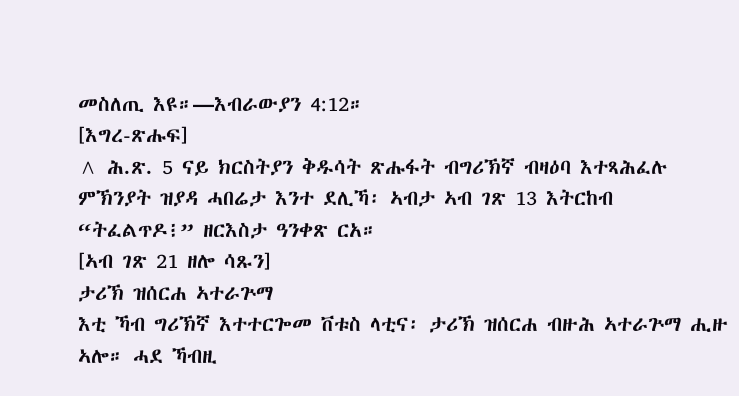መስለጢ እዩ።—እብራውያን 4:12።
[እግረ-ጽሑፍ]
^ ሕ.ጽ. 5 ናይ ክርስትያን ቅዱሳት ጽሑፋት ብግሪኽኛ ብዛዕባ እተጻሕፈሉ ምኽንያት ዝያዳ ሓበሬታ እንተ ደሊኻ፡ ኣብታ ኣብ ገጽ 13 እትርከብ “ትፈልጥዶ፧” ዘርእስታ ዓንቀጽ ርአ።
[ኣብ ገጽ 21 ዘሎ ሳጹን]
ታሪኽ ዝሰርሐ ኣተራጕማ
እቲ ኻብ ግሪኽኛ እተተርጐመ ቨቱስ ላቲና፡ ታሪኽ ዝሰርሐ ብዙሕ ኣተራጕማ ሒዙ ኣሎ። ሓደ ኻብዚ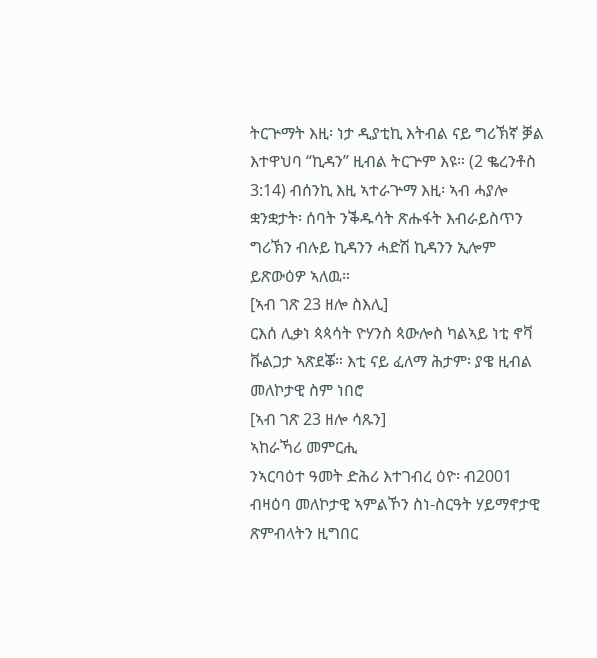ትርጕማት እዚ፡ ነታ ዲያቲኪ እትብል ናይ ግሪኽኛ ቓል እተዋህባ “ኪዳን” ዚብል ትርጕም እዩ። (2 ቈረንቶስ 3:14) ብሰንኪ እዚ ኣተራጕማ እዚ፡ ኣብ ሓያሎ ቋንቋታት፡ ሰባት ንቕዱሳት ጽሑፋት እብራይስጥን ግሪኽን ብሉይ ኪዳንን ሓድሽ ኪዳንን ኢሎም ይጽውዕዎ ኣለዉ።
[ኣብ ገጽ 23 ዘሎ ስእሊ]
ርእሰ ሊቃነ ጳጳሳት ዮሃንስ ጳውሎስ ካልኣይ ነቲ ኖቫ ቩልጋታ ኣጽደቖ። እቲ ናይ ፈለማ ሕታም፡ ያዌ ዚብል መለኮታዊ ስም ነበሮ
[ኣብ ገጽ 23 ዘሎ ሳጹን]
ኣከራኻሪ መምርሒ
ንኣርባዕተ ዓመት ድሕሪ እተገብረ ዕዮ፡ ብ2001 ብዛዕባ መለኮታዊ ኣምልኾን ስነ-ስርዓት ሃይማኖታዊ ጽምብላትን ዚግበር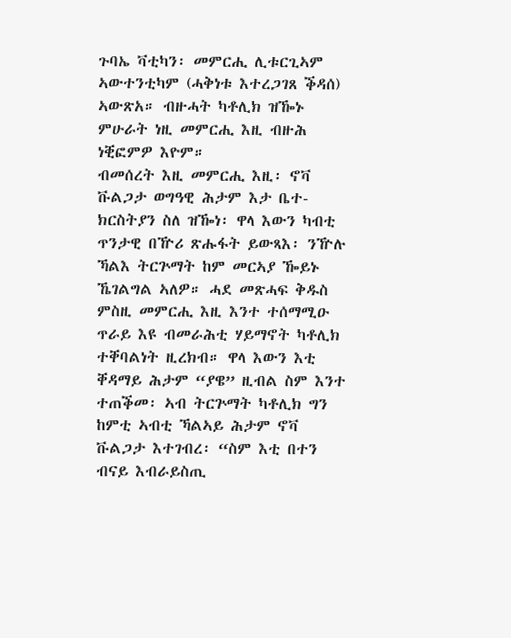ጉባኤ ቫቲካን፡ መምርሒ ሊቱርጊኣም ኣውተንቲካም (ሓቅነቱ እተረጋገጸ ቕዳሰ) ኣውጽአ። ብዙሓት ካቶሊክ ዝዀኑ ምሁራት ነዚ መምርሒ እዚ ብዙሕ ነቒፎምዎ እዮም።
ብመሰረት እዚ መምርሒ እዚ፡ ኖቫ ቩልጋታ ወግዓዊ ሕታም እታ ቤተ-ክርስትያን ስለ ዝዀነ፡ ዋላ እውን ካብቲ ጥንታዊ በዅሪ ጽሑፋት ይውጻእ፡ ንዅሉ ኻልእ ትርጕማት ከም መርኣያ ዀይኑ ኼገልግል ኣለዎ። ሓደ መጽሓፍ ቅዱስ ምስዚ መምርሒ እዚ እንተ ተሰማሚዑ ጥራይ እዩ ብመራሕቲ ሃይማኖት ካቶሊክ ተቐባልነት ዚረክብ። ዋላ እውን እቲ ቐዳማይ ሕታም “ያዌ” ዚብል ስም እንተ ተጠቕመ፡ ኣብ ትርጕማት ካቶሊክ ግን ከምቲ ኣብቲ ኻልኣይ ሕታም ኖቫ ቩልጋታ እተገብረ፡ “ስም እቲ በተን ብናይ እብራይስጢ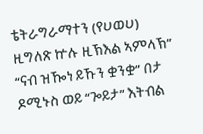ቴትራግራማተን (የሀወሀ) ዚግለጽ ኵሉ ዚኽእል ኣምላኽ” “ናብ ዝዀነ ይኹን ቋንቋ” በታ ዶሚኑስ ወይ “ጐይታ” እትብል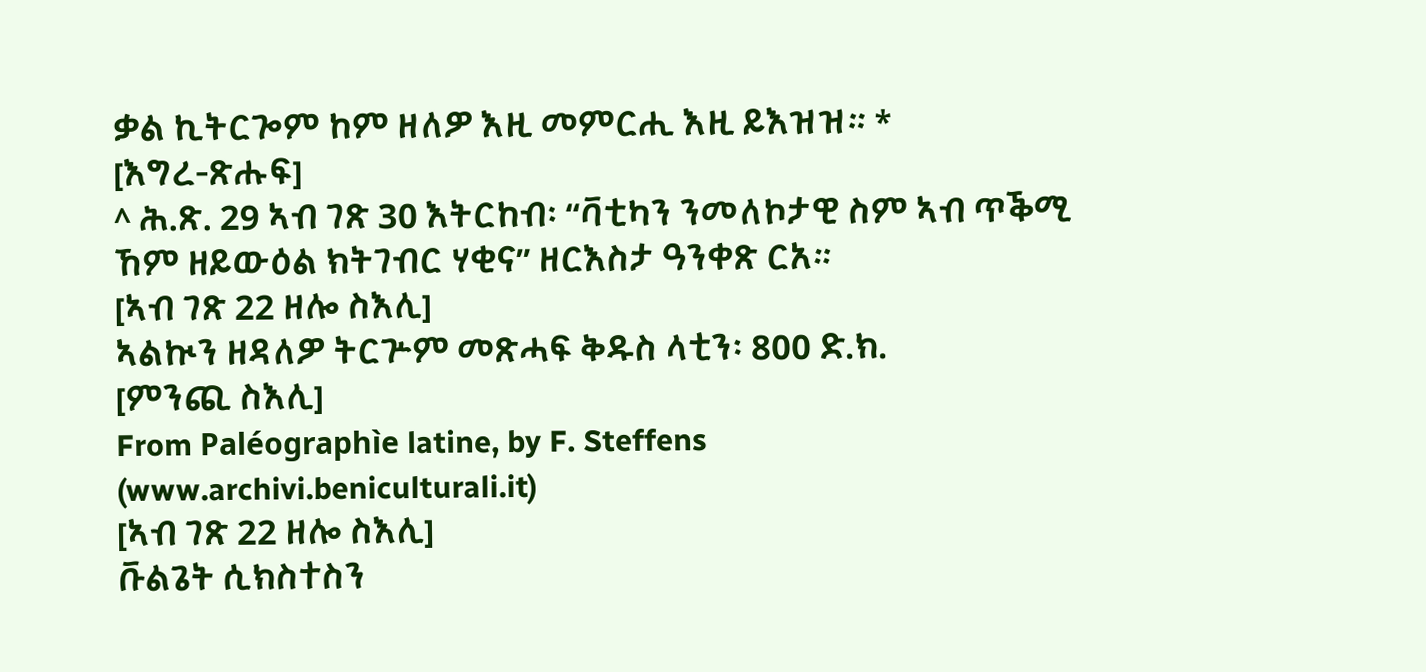ቃል ኪትርጐም ከም ዘለዎ እዚ መምርሒ እዚ ይእዝዝ። *
[እግረ-ጽሑፍ]
^ ሕ.ጽ. 29 ኣብ ገጽ 30 እትርከብ፡ “ቫቲካን ንመለኮታዊ ስም ኣብ ጥቕሚ ኸም ዘይውዕል ክትገብር ሃቂና” ዘርእስታ ዓንቀጽ ርአ።
[ኣብ ገጽ 22 ዘሎ ስእሊ]
ኣልኲን ዘዳለዎ ትርጕም መጽሓፍ ቅዱስ ላቲን፡ 800 ድ.ክ.
[ምንጪ ስእሊ]
From Paléographìe latine, by F. Steffens (www.archivi.beniculturali.it)
[ኣብ ገጽ 22 ዘሎ ስእሊ]
ቩልጌት ሲክስተስን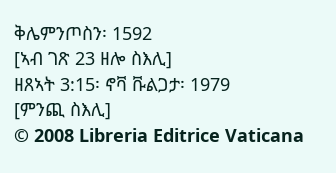ቅሌምንጦስን፡ 1592
[ኣብ ገጽ 23 ዘሎ ስእሊ]
ዘጸኣት 3:15፡ ኖቫ ቩልጋታ፡ 1979
[ምንጪ ስእሊ]
© 2008 Libreria Editrice Vaticana